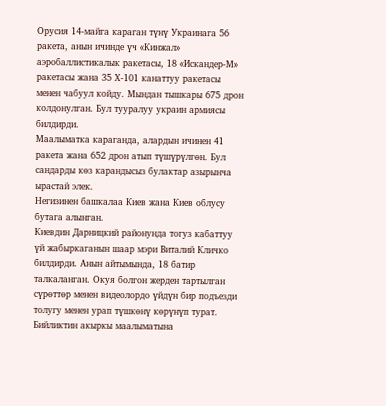Орусия 14-майга караган түнү Украинага 56 ракета, анын ичинде үч «Кинжал» аэробаллистикалык ракетасы, 18 «Искандер-М» ракетасы жана 35 Х-101 канаттуу ракетасы менен чабуул койду. Мындан тышкары 675 дрон колдонулган. Бул тууралуу украин армиясы билдирди.
Маалыматка караганда, алардын ичинен 41 ракета жана 652 дрон атып түшүрүлгөн. Бул сандарды көз карандысыз булактар азырынча ырастай элек.
Негизинен башкалаа Киев жана Киев облусу бутага алынган.
Киевдин Дарницкий районунда тогуз кабаттуу үй жабыркаганын шаар мэри Виталий Кличко билдирди. Анын айтымында, 18 батир талкаланган. Окуя болгон жерден тартылган сүрөттөр менен видеолордо үйдүн бир подъезди толугу менен урап түшкөнү көрүнүп турат.
Бийликтин акыркы маалыматына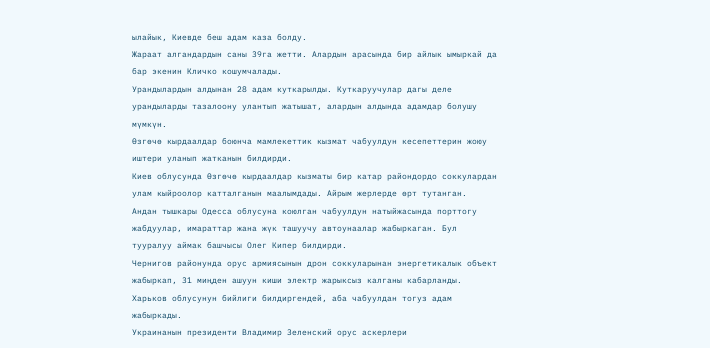ылайык, Киевде беш адам каза болду.
Жараат алгандардын саны 39га жетти. Алардын арасында бир айлык ымыркай да бар экенин Кличко кошумчалады.
Урандылардын алдынан 28 адам куткарылды. Куткаруучулар дагы деле урандыларды тазалоону улантып жатышат, алардын алдында адамдар болушу мүмкүн.
Өзгөчө кырдаалдар боюнча мамлекеттик кызмат чабуулдун кесепеттерин жоюу иштери уланып жатканын билдирди.
Киев облусунда Өзгөчө кырдаалдар кызматы бир катар райондордо соккулардан улам кыйроолор катталганын маалымдады. Айрым жерлерде өрт тутанган.
Андан тышкары Одесса облусуна коюлган чабуулдун натыйжасында порттогу жабдуулар, имараттар жана жүк ташуучу автоунаалар жабыркаган. Бул тууралуу аймак башчысы Олег Кипер билдирди.
Чернигов районунда орус армиясынын дрон соккуларынан энергетикалык объект жабыркап, 31 миңден ашуун киши электр жарыксыз калганы кабарланды.
Харьков облусунун бийлиги билдиргендей, аба чабуулдан тогуз адам жабыркады.
Украинанын президенти Владимир Зеленский орус аскерлери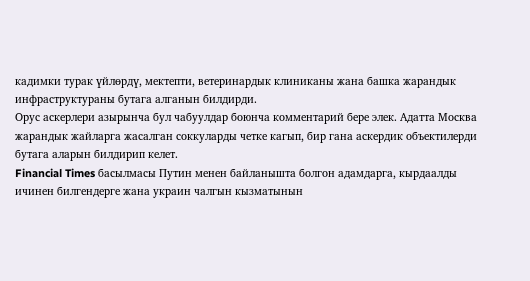кадимки турак үйлөрдү, мектепти, ветеринардык клиниканы жана башка жарандык инфраструктураны бутага алганын билдирди.
Орус аскерлери азырынча бул чабуулдар боюнча комментарий бере элек. Адатта Москва жарандык жайларга жасалган соккуларды четке кагып, бир гана аскердик объектилерди бутага аларын билдирип келет.
Financial Times басылмасы Путин менен байланышта болгон адамдарга, кырдаалды ичинен билгендерге жана украин чалгын кызматынын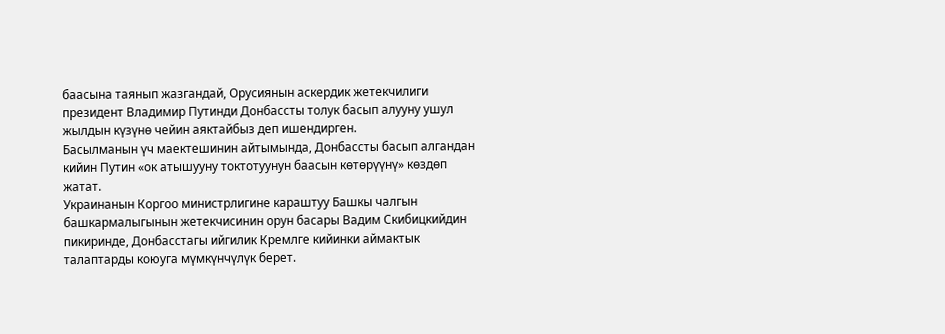баасына таянып жазгандай, Орусиянын аскердик жетекчилиги президент Владимир Путинди Донбассты толук басып алууну ушул жылдын күзүнө чейин аяктайбыз деп ишендирген.
Басылманын үч маектешинин айтымында, Донбассты басып алгандан кийин Путин «ок атышууну токтотуунун баасын көтөрүүнү» көздөп жатат.
Украинанын Коргоо министрлигине караштуу Башкы чалгын башкармалыгынын жетекчисинин орун басары Вадим Скибицкийдин пикиринде, Донбасстагы ийгилик Кремлге кийинки аймактык талаптарды коюуга мүмкүнчүлүк берет.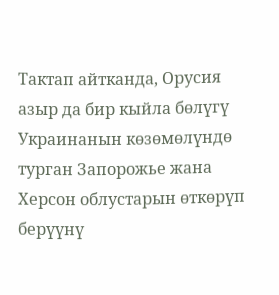Тактап айтканда, Орусия азыр да бир кыйла бөлүгү Украинанын көзөмөлүндө турган Запорожье жана Херсон облустарын өткөрүп берүүнү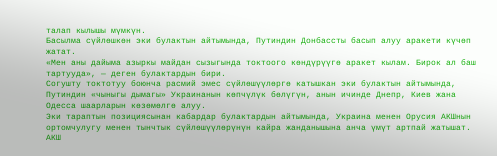талап кылышы мүмкүн.
Басылма сүйлөшкөн эки булактын айтымында, Путиндин Донбассты басып алуу аракети күчөп жатат.
«Мен аны дайыма азыркы майдан сызыгында токтоого көндүрүүгө аракет кылам. Бирок ал баш тартууда», — деген булактардын бири.
Согушту токтотуу боюнча расмий эмес сүйлөшүүлөргө катышкан эки булактын айтымында, Путиндин «чыныгы дымагы» Украинанын көпчүлүк бөлүгүн, анын ичинде Днепр, Киев жана Одесса шаарларын көзөмөлгө алуу.
Эки тараптын позициясынан кабардар булактардын айтымында, Украина менен Орусия АКШнын ортомчулугу менен тынчтык сүйлөшүүлөрүнүн кайра жанданышына анча үмүт артпай жатышат.
АКШ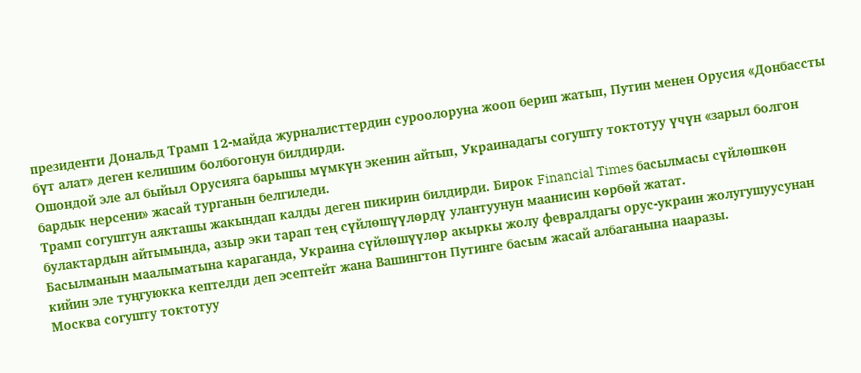президенти Дональд Трамп 12-майда журналисттердин суроолоруна жооп берип жатып, Путин менен Орусия «Донбассты бүт алат» деген келишим болбогонун билдирди.
Ошондой эле ал быйыл Орусияга барышы мүмкүн экенин айтып, Украинадагы согушту токтотуу үчүн «зарыл болгон бардык нерсени» жасай турганын белгиледи.
Трамп согуштун аякташы жакындап калды деген пикирин билдирди. Бирок Financial Times басылмасы сүйлөшкөн булактардын айтымында, азыр эки тарап тең сүйлөшүүлөрдү улантуунун маанисин көрбөй жатат.
Басылманын маалыматына караганда, Украина сүйлөшүүлөр акыркы жолу февралдагы орус-украин жолугушуусунан кийин эле туңгуюкка кептелди деп эсептейт жана Вашингтон Путинге басым жасай албаганына нааразы.
Москва согушту токтотуу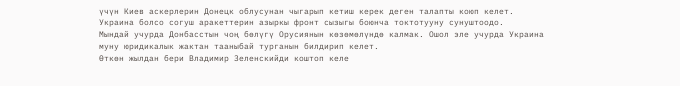үчүн Киев аскерлерин Донецк облусунан чыгарып кетиш керек деген талапты коюп келет.
Украина болсо согуш аракеттерин азыркы фронт сызыгы боюнча токтотууну сунуштоодо.
Мындай учурда Донбасстын чоң бөлүгү Орусиянын көзөмөлүндө калмак. Ошол эле учурда Украина муну юридикалык жактан тааныбай турганын билдирип келет.
Өткөн жылдан бери Владимир Зеленскийди коштоп келе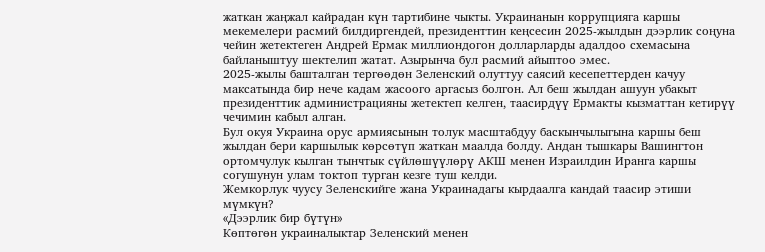жаткан жаңжал кайрадан күн тартибине чыкты. Украинанын коррупцияга каршы мекемелери расмий билдиргендей, президенттин кеңсесин 2025-жылдын дээрлик соңуна чейин жетектеген Андрей Ермак миллиондогон долларларды адалдоо схемасына байланыштуу шектелип жатат. Азырынча бул расмий айыптоо эмес.
2025-жылы башталган тергөөдөн Зеленский олуттуу саясий кесепеттерден качуу максатында бир нече кадам жасоого аргасыз болгон. Ал беш жылдан ашуун убакыт президенттик администрацияны жетектеп келген, таасирдүү Ермакты кызматтан кетирүү чечимин кабыл алган.
Бул окуя Украина орус армиясынын толук масштабдуу баскынчылыгына каршы беш жылдан бери каршылык көрсөтүп жаткан маалда болду. Андан тышкары Вашингтон ортомчулук кылган тынчтык сүйлөшүүлөрү АКШ менен Израилдин Иранга каршы согушунун улам токтоп турган кезге туш келди.
Жемкорлук чуусу Зеленскийге жана Украинадагы кырдаалга кандай таасир этиши мүмкүн?
«Дээрлик бир бүтүн»
Көптөгөн украиналыктар Зеленский менен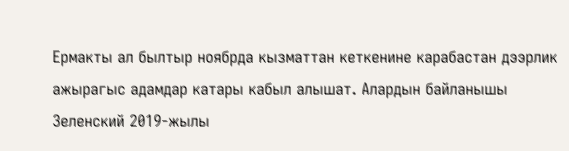Ермакты ал былтыр ноябрда кызматтан кеткенине карабастан дээрлик ажырагыс адамдар катары кабыл алышат. Алардын байланышы Зеленский 2019-жылы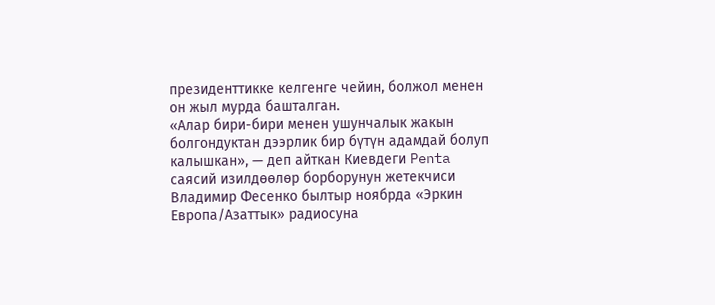президенттикке келгенге чейин, болжол менен он жыл мурда башталган.
«Алар бири-бири менен ушунчалык жакын болгондуктан дээрлик бир бүтүн адамдай болуп калышкан», — деп айткан Киевдеги Penta саясий изилдөөлөр борборунун жетекчиси Владимир Фесенко былтыр ноябрда «Эркин Европа/Азаттык» радиосуна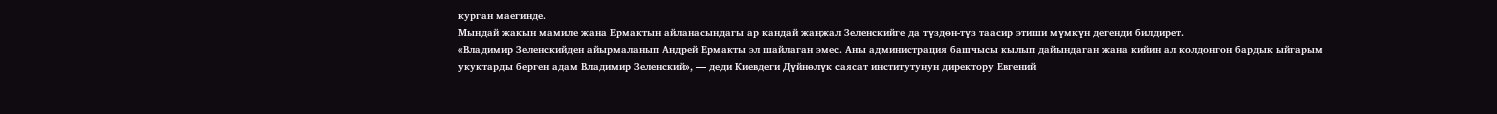курган маегинде.
Мындай жакын мамиле жана Ермактын айланасындагы ар кандай жаңжал Зеленскийге да түздөн-түз таасир этиши мүмкүн дегенди билдирет.
«Владимир Зеленскийден айырмаланып Андрей Ермакты эл шайлаган эмес. Аны администрация башчысы кылып дайындаган жана кийин ал колдонгон бардык ыйгарым укуктарды берген адам Владимир Зеленский», — деди Киевдеги Дүйнөлүк саясат институтунун директору Евгений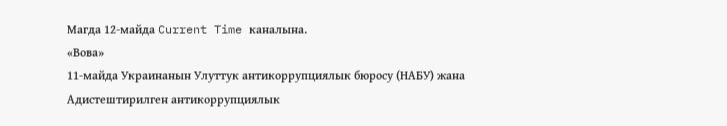Магда 12-майда Current Time каналына.
«Вова»
11-майда Украинанын Улуттук антикоррупциялык бюросу (НАБУ) жана Адистештирилген антикоррупциялык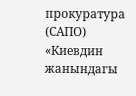прокуратура (САПО) «Киевдин жанындагы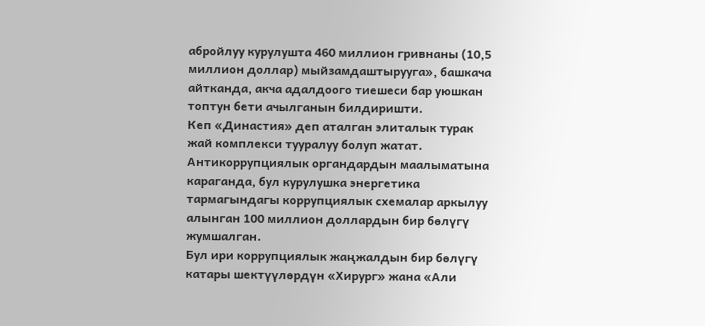абройлуу курулушта 460 миллион гривнаны (10,5 миллион доллар) мыйзамдаштырууга», башкача айтканда, акча адалдоого тиешеси бар уюшкан топтун бети ачылганын билдиришти.
Кеп «Династия» деп аталган элиталык турак жай комплекси тууралуу болуп жатат.
Антикоррупциялык органдардын маалыматына караганда, бул курулушка энергетика тармагындагы коррупциялык схемалар аркылуу алынган 100 миллион доллардын бир бөлүгү жумшалган.
Бул ири коррупциялык жаңжалдын бир бөлүгү катары шектүүлөрдүн «Хирург» жана «Али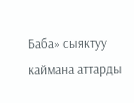Баба» сыяктуу каймана аттарды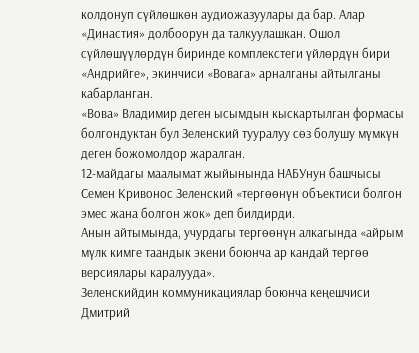колдонуп сүйлөшкөн аудиожазуулары да бар. Алар «Династия» долбоорун да талкуулашкан. Ошол сүйлөшүүлөрдүн биринде комплекстеги үйлөрдүн бири «Андрийге», экинчиси «Вовага» арналганы айтылганы кабарланган.
«Вова» Владимир деген ысымдын кыскартылган формасы болгондуктан бул Зеленский тууралуу сөз болушу мүмкүн деген божомолдор жаралган.
12-майдагы маалымат жыйынында НАБУнун башчысы Семен Кривонос Зеленский «тергөөнүн объектиси болгон эмес жана болгон жок» деп билдирди.
Анын айтымында, учурдагы тергөөнүн алкагында «айрым мүлк кимге таандык экени боюнча ар кандай тергөө версиялары каралууда».
Зеленскийдин коммуникациялар боюнча кеңешчиси Дмитрий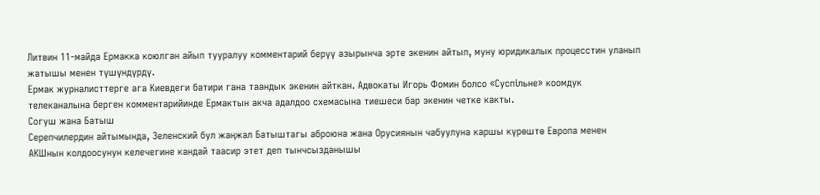Литвин 11-майда Ермакка коюлган айып тууралуу комментарий берүү азырынча эрте экенин айтып, муну юридикалык процесстин уланып жатышы менен түшүндүрдү.
Ермак журналисттерге ага Киевдеги батири гана таандык экенин айткан. Адвокаты Игорь Фомин болсо «Суспільне» коомдук телеканалына берген комментарийинде Ермактын акча адалдоо схемасына тиешеси бар экенин четке какты.
Согуш жана Батыш
Серепчилердин айтымында, Зеленский бул жаңжал Батыштагы аброюна жана Орусиянын чабуулуна каршы күрөштө Европа менен АКШнын колдоосунун келечегине кандай таасир этет деп тынчсызданышы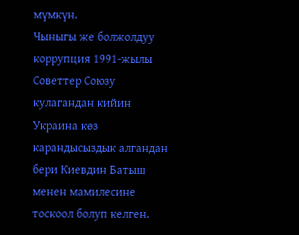мүмкүн.
Чыныгы же болжолдуу коррупция 1991-жылы Советтер Союзу кулагандан кийин Украина көз карандысыздык алгандан бери Киевдин Батыш менен мамилесине тоскоол болуп келген.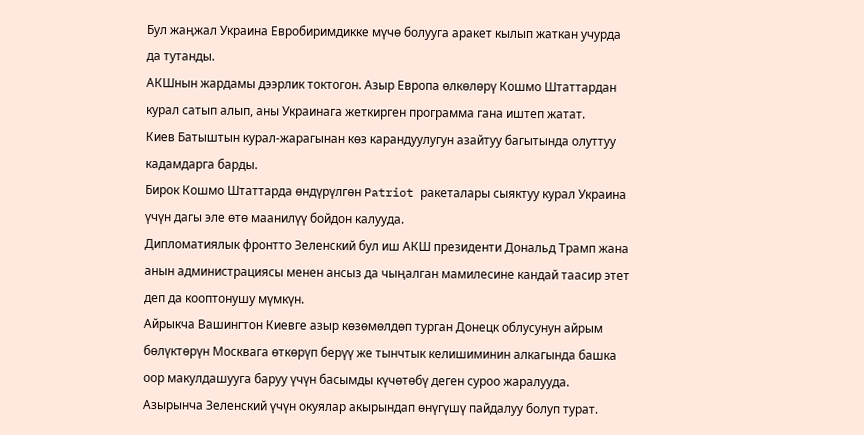Бул жаңжал Украина Евробиримдикке мүчө болууга аракет кылып жаткан учурда да тутанды.
АКШнын жардамы дээрлик токтогон. Азыр Европа өлкөлөрү Кошмо Штаттардан курал сатып алып, аны Украинага жеткирген программа гана иштеп жатат.
Киев Батыштын курал-жарагынан көз карандуулугун азайтуу багытында олуттуу кадамдарга барды.
Бирок Кошмо Штаттарда өндүрүлгөн Patriot ракеталары сыяктуу курал Украина үчүн дагы эле өтө маанилүү бойдон калууда.
Дипломатиялык фронтто Зеленский бул иш АКШ президенти Дональд Трамп жана анын администрациясы менен ансыз да чыңалган мамилесине кандай таасир этет деп да кооптонушу мүмкүн.
Айрыкча Вашингтон Киевге азыр көзөмөлдөп турган Донецк облусунун айрым бөлүктөрүн Москвага өткөрүп берүү же тынчтык келишиминин алкагында башка оор макулдашууга баруу үчүн басымды күчөтөбү деген суроо жаралууда.
Азырынча Зеленский үчүн окуялар акырындап өнүгүшү пайдалуу болуп турат.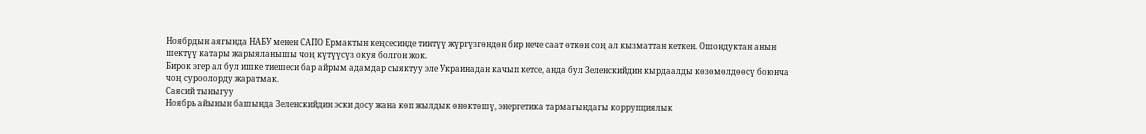Ноябрдын аягында НАБУ менен САПО Ермактын кеңсесинде тинтүү жүргүзгөндөн бир нече саат өткөн соң ал кызматтан кеткен. Ошондуктан анын шектүү катары жарыяланышы чоң күтүүсүз окуя болгон жок.
Бирок эгер ал бул ишке тиешеси бар айрым адамдар сыяктуу эле Украинадан качып кетсе, анда бул Зеленскийдин кырдаалды көзөмөлдөөсү боюнча чоң суроолорду жаратмак.
Саясий тыныгуу
Ноябрь айынын башында Зеленскийдин эски досу жана көп жылдык өнөктөшү, энергетика тармагындагы коррупциялык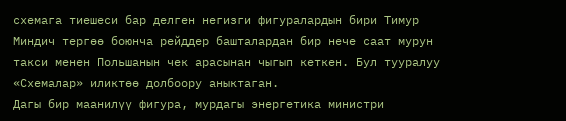схемага тиешеси бар делген негизги фигуралардын бири Тимур Миндич тергөө боюнча рейддер башталардан бир нече саат мурун такси менен Польшанын чек арасынан чыгып кеткен. Бул тууралуу «Схемалар» иликтөө долбоору аныктаган.
Дагы бир маанилүү фигура, мурдагы энергетика министри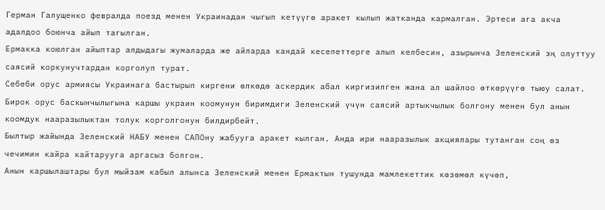Герман Галущенко февралда поезд менен Украинадан чыгып кетүүгө аракет кылып жатканда кармалган. Эртеси ага акча адалдоо боюнча айып тагылган.
Ермакка коюлган айыптар алдыдагы жумаларда же айларда кандай кесепеттерге алып келбесин, азырынча Зеленский эң олуттуу саясий коркунучтардан корголуп турат.
Себеби орус армиясы Украинага бастырып киргени өлкөдө аскердик абал киргизилген жана ал шайлоо өткөрүүгө тыюу салат.
Бирок орус баскынчылыгына каршы украин коомунун биримдиги Зеленский үчүн саясий артыкчылык болгону менен бул анын коомдук нааразылыктан толук корголгонун билдирбейт.
Былтыр жайында Зеленский НАБУ менен САПОну жабууга аракет кылган. Анда ири нааразылык акциялары тутанган соң өз чечимин кайра кайтарууга аргасыз болгон.
Анын каршылаштары бул мыйзам кабыл алынса Зеленский менен Ермактын тушунда мамлекеттик көзөмөл күчөп,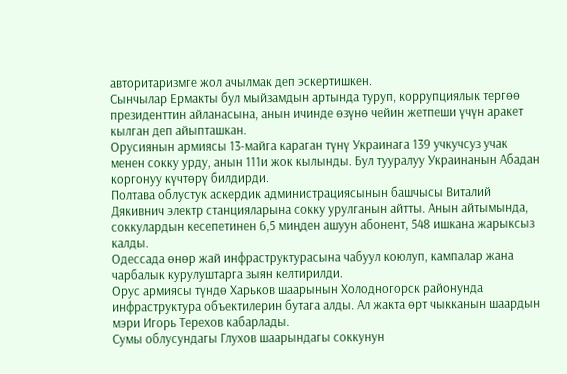авторитаризмге жол ачылмак деп эскертишкен.
Сынчылар Ермакты бул мыйзамдын артында туруп, коррупциялык тергөө президенттин айланасына, анын ичинде өзүнө чейин жетпеши үчүн аракет кылган деп айыпташкан.
Орусиянын армиясы 13-майга караган түнү Украинага 139 учкучсуз учак менен сокку урду, анын 111и жок кылынды. Бул тууралуу Украинанын Абадан коргонуу күчтөрү билдирди.
Полтава облустук аскердик администрациясынын башчысы Виталий Дякивнич электр станцияларына сокку урулганын айтты. Анын айтымында, соккулардын кесепетинен 6,5 миңден ашуун абонент, 548 ишкана жарыксыз калды.
Одессада өнөр жай инфраструктурасына чабуул коюлуп, кампалар жана чарбалык курулуштарга зыян келтирилди.
Орус армиясы түндө Харьков шаарынын Холодногорск районунда инфраструктура объектилерин бутага алды. Ал жакта өрт чыкканын шаардын мэри Игорь Терехов кабарлады.
Сумы облусундагы Глухов шаарындагы соккунун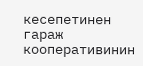кесепетинен гараж кооперативинин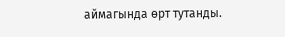аймагында өрт тутанды.